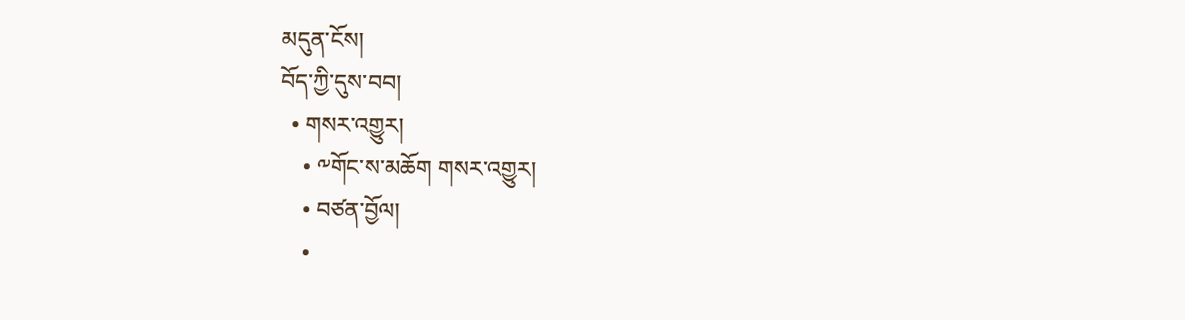མདུན་ངོས།
བོད་ཀྱི་དུས་བབ།
  • གསར་འགྱུར།
    • ༸གོང་ས་མཆོག གསར་འགྱུར།
    • བཙན་བྱོལ།
    •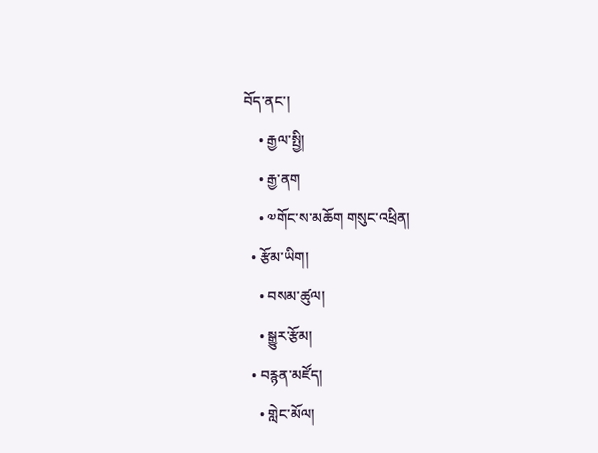བོད་ནང་།
    • རྒྱལ་སྤྱི།
    • རྒྱ་ནག
    • ༧གོང་ས་མཆོག གསུང་འཕྲིན།
  • རྩོམ་ཡིག།
    • བསམ་ཚུལ།
    • སྒྱུར་རྩོམ།
  • བརྙན་མཛོད།
    • གླེང་མོལ།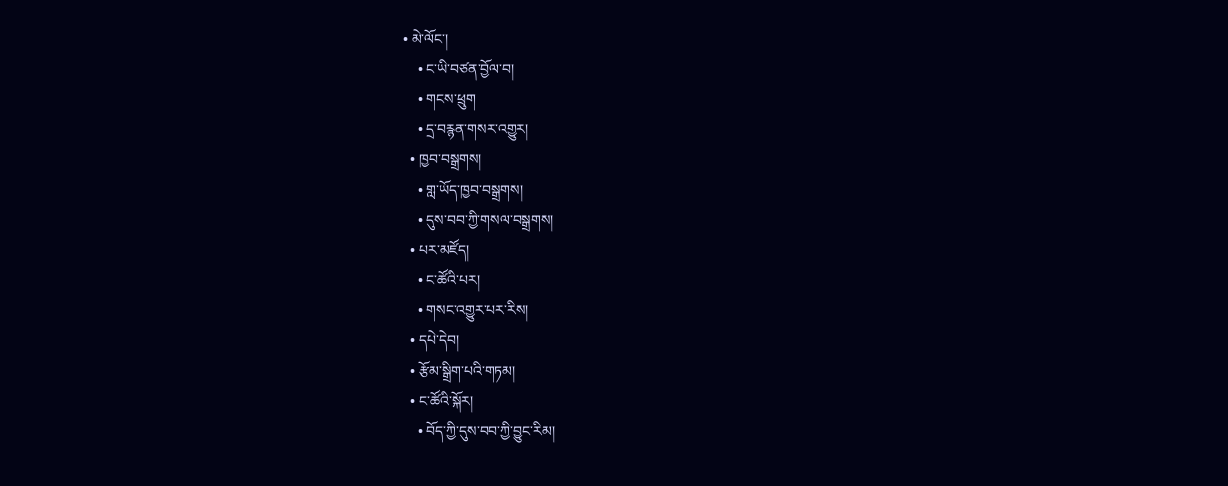• མེ་ལོང་།
    • ང་ཡི་བཙན་བྱོལ་བ།
    • གངས་ཕྲུག
    • དྲ་བརྙན་གསར་འགྱུར།
  • ཁྱབ་བསྒྲགས།
    • གླ་ཡོད་ཁྱབ་བསྒྲགས།
    • དུས་བབ་ཀྱི་གསལ་བསྒྲགས།
  • པར་མཛོད།
    • ང་ཚོའི་པར།
    • གསང་འགྱུར་པར་རིས།
  • དཔེ་དེབ།
  • རྩོམ་སྒྲིག་པའི་གཏམ།
  • ང་ཚོའི་སྐོར།
    • བོད་ཀྱི་དུས་བབ་ཀྱི་བྱུང་རིམ།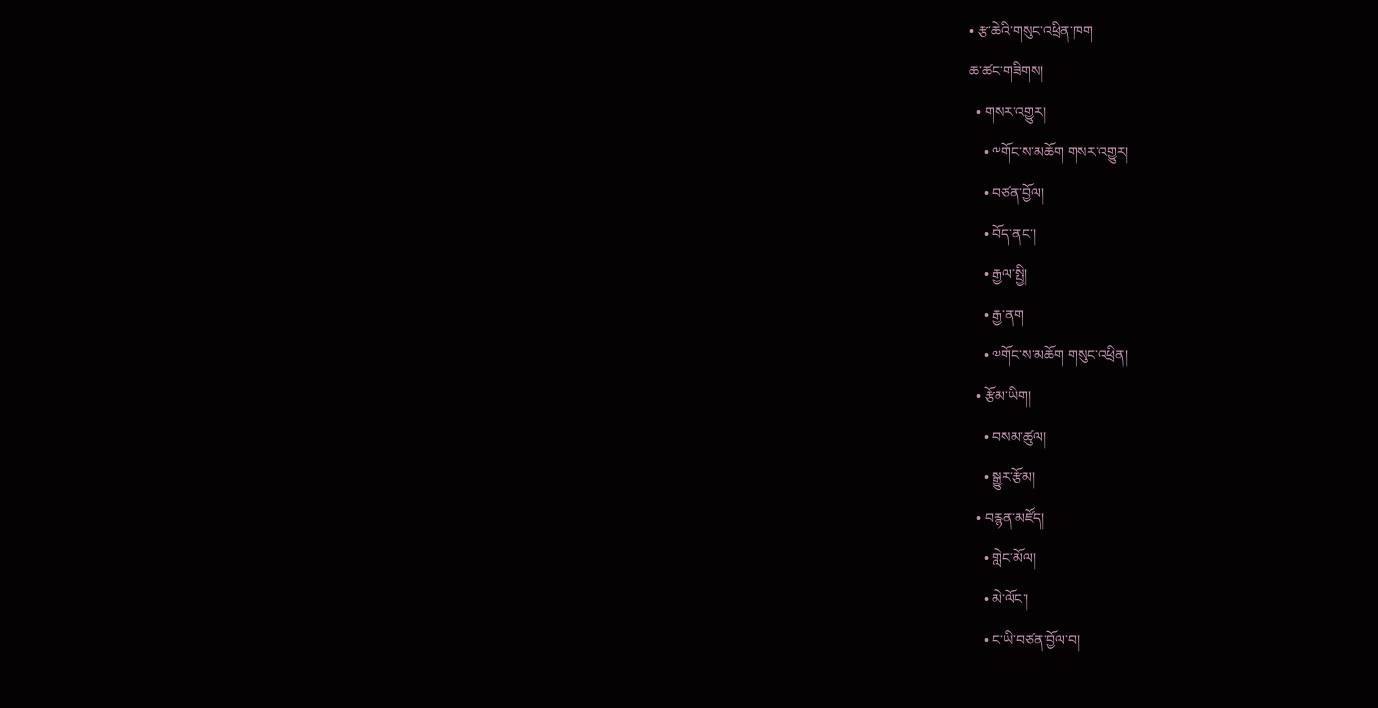• རྩ་ཆེའི་གསུང་འཕྲིན་ཁག
ཆ་ཚང་གཟིགས།
  • གསར་འགྱུར།
    • ༸གོང་ས་མཆོག གསར་འགྱུར།
    • བཙན་བྱོལ།
    • བོད་ནང་།
    • རྒྱལ་སྤྱི།
    • རྒྱ་ནག
    • ༧གོང་ས་མཆོག གསུང་འཕྲིན།
  • རྩོམ་ཡིག།
    • བསམ་ཚུལ།
    • སྒྱུར་རྩོམ།
  • བརྙན་མཛོད།
    • གླེང་མོལ།
    • མེ་ལོང་།
    • ང་ཡི་བཙན་བྱོལ་བ།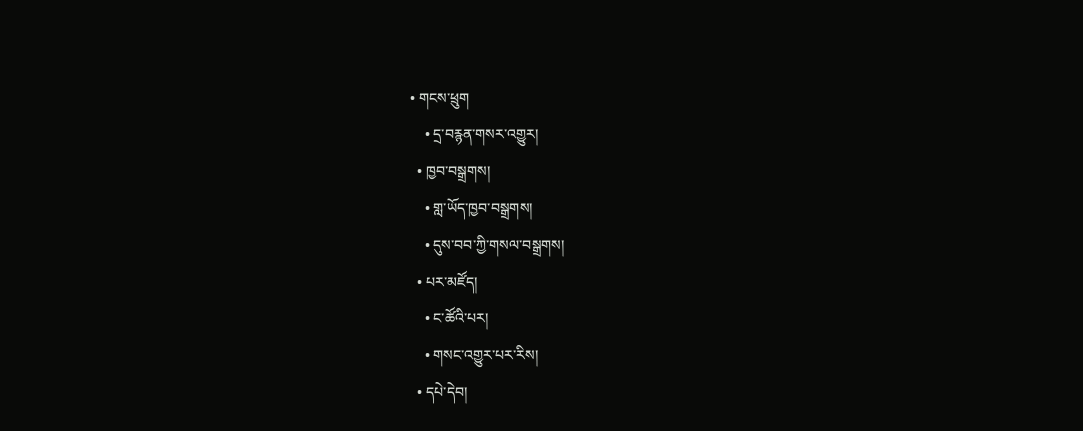• གངས་ཕྲུག
    • དྲ་བརྙན་གསར་འགྱུར།
  • ཁྱབ་བསྒྲགས།
    • གླ་ཡོད་ཁྱབ་བསྒྲགས།
    • དུས་བབ་ཀྱི་གསལ་བསྒྲགས།
  • པར་མཛོད།
    • ང་ཚོའི་པར།
    • གསང་འགྱུར་པར་རིས།
  • དཔེ་དེབ།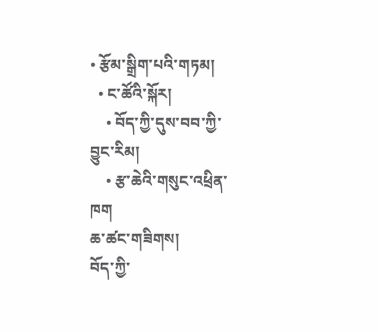• རྩོམ་སྒྲིག་པའི་གཏམ།
  • ང་ཚོའི་སྐོར།
    • བོད་ཀྱི་དུས་བབ་ཀྱི་བྱུང་རིམ།
    • རྩ་ཆེའི་གསུང་འཕྲིན་ཁག
ཆ་ཚང་གཟིགས།
བོད་ཀྱི་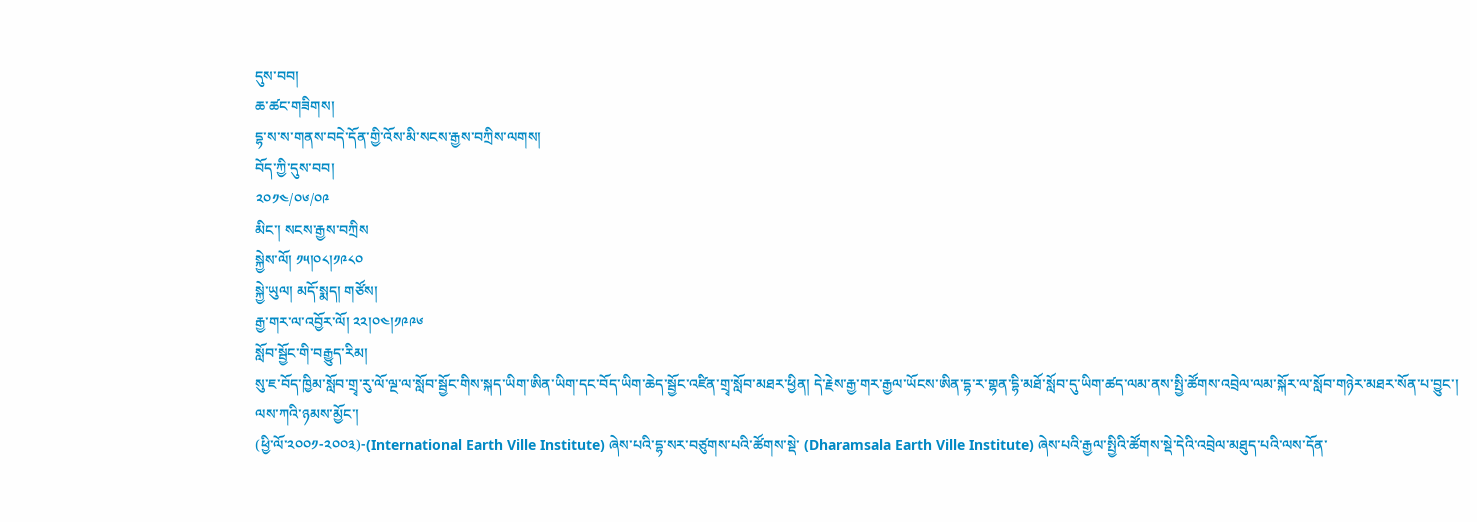དུས་བབ།
ཆ་ཚང་གཟིགས།
དྷ་ས་ས་གནས་བདེ་དོན་གྱི་འོས་མི་སངས་རྒྱས་བཀྲིས་ལགས།
བོད་ཀྱི་དུས་བབ།
༢༠༡༤/༠༦/༠༩
མིང་། སངས་རྒྱས་བཀྲིས
སྐྱེས་ལོ། ༡༥།༠༨།༡༩༨༠
སྐྱེ་ཡུལ། མདོ་སྨད། གཙོས།
རྒྱ་གར་ལ་འབྱོར་ལོ། ༢༢།༠༤།༡༩༩༦
སློབ་སྦྱོང་གི་བརྒྱུད་རིམ།
སུ་ཇ་བོད་ཁྱིམ་སློབ་གྲྭ་རུ་ལོ་ལྔ་ལ་སློབ་སྦྱོང་གིས་སྐད་ཡིག་ཨིན་ཡིག་དང་བོད་ཡིག་ཆེད་སྦྱོང་འཛིན་གྲྭ་སློབ་མཐར་ཕྱིན། དེ་རྗེས་རྒྱ་གར་རྒྱལ་ཡོངས་ཨིན་དྷ་ར་གྷན་དྷི་མཐོ་སློབ་དུ་ཡིག་ཚད་ལམ་ནས་སྤྱི་ཚོགས་འབྲེལ་ལམ་སྐོར་ལ་སློབ་གཉེར་མཐར་སོན་པ་བྱུང་།
ལས་ཀའི་ཉམས་མྱོང་།
(ཕྱི་ལོ་༢༠༠༡-༢༠༠༣)-(International Earth Ville Institute) ཞེས་པའི་དྷ་སར་བཙུགས་པའི་ཚོགས་སྡེ་ (Dharamsala Earth Ville Institute) ཞེས་པའི་རྒྱལ་སྤྱིའི་ཚོགས་སྡེ་དེའི་འབྲེལ་མཐུད་པའི་ལས་དོན་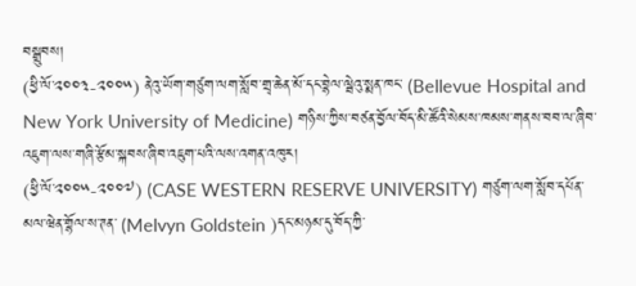བསྒྲུབས།
(ཕྱི་ལོ་༢༠༠༣-༢༠༠༥) ནེའུ་ཡོག་གཙུག་ལག་སློབ་གྲྭ་ཆེན་མོ་དང་བྷེལ་ལྦེའུ་སྨན་ཁང་ (Bellevue Hospital and New York University of Medicine) གཉིས་ཀྱིས་བཙན་བྱོལ་བོད་མི་ཚོའི་སེམས་ཁམས་གནས་བབ་ལ་ཞིབ་འཇུག་ལས་གཞི་རྩོམ་སྐབས་ཞིབ་འཇུག་པའི་ལས་འགན་འཁུར།
(ཕྱི་ལོ་༢༠༠༥-༢༠༠༧) (CASE WESTERN RESERVE UNIVERSITY) གཙུག་ལག་སློབ་དཔོན་མལ་ཝེན་གྷོལ་ས་ཊན་ (Melvyn Goldstein )དང་མཉམ་དུ་བོད་ཀྱི་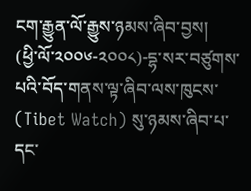ངག་རྒྱུན་ལོ་རྒྱུས་ཉམས་ཞིབ་བྱས།
(ཕྱི་ལོ་༢༠༠༦-༢༠༠༨)-དྷ་སར་བཙུགས་པའི་བོད་གནས་ལྟ་ཞིབ་ལས་ཁུངས་ (Tibet Watch) སུ་ཉམས་ཞིབ་པ་དང་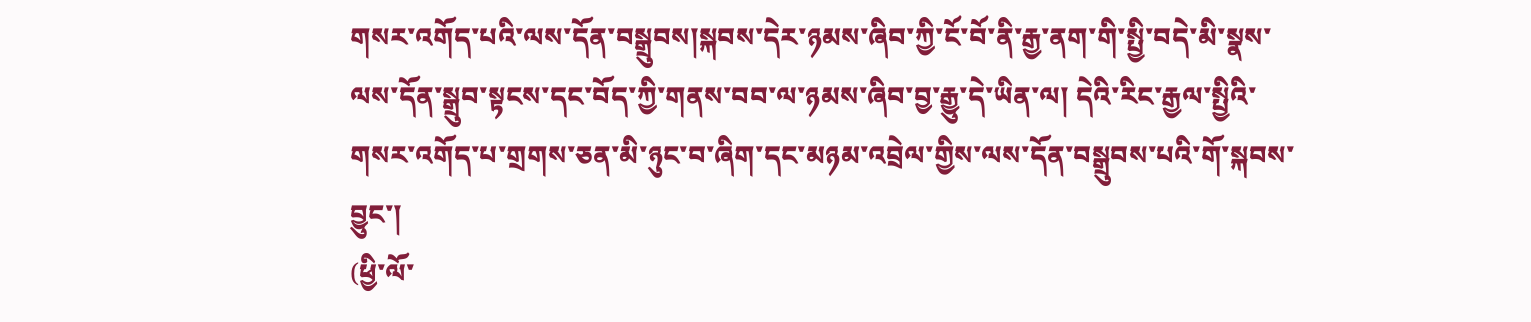གསར་འགོད་པའི་ལས་དོན་བསྒྲུབས།སྐབས་དེར་ཉམས་ཞིབ་ཀྱི་ངོ་བོ་ནི་རྒྱ་ནག་གི་སྤྱི་བདེ་མི་སྣས་ལས་དོན་སྒྲུབ་སྟངས་དང་བོད་ཀྱི་གནས་བབ་ལ་ཉམས་ཞིབ་བྱ་རྒྱུ་དེ་ཡིན་ལ། དེའི་རིང་རྒྱལ་སྤྱིའི་གསར་འགོད་པ་གྲགས་ཅན་མི་ཉུང་བ་ཞིག་དང་མཉམ་འབྲེལ་གྱིས་ལས་དོན་བསྒྲུབས་པའི་གོ་སྐབས་བྱུང་།
(ཕྱི་ལོ་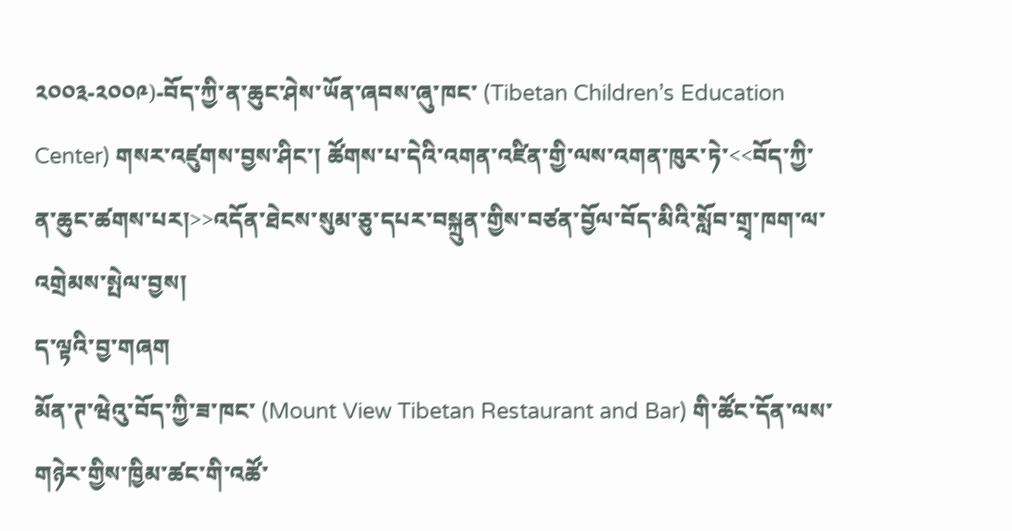༢༠༠༣-༢༠༠༩)-བོད་ཀྱི་ན་ཆུང་ཤེས་ཡོན་ཞབས་ཞུ་ཁང་ (Tibetan Children’s Education Center) གསར་འཛུགས་བྱས་ཤིང་། ཚོགས་པ་དེའི་འགན་འཛིན་གྱི་ལས་འགན་ཁུར་ཏེ་<<བོད་ཀྱི་ན་ཆུང་ཚགས་པར།>>འདོན་ཐེངས་སུམ་ཅུ་དཔར་བསྐྲུན་གྱིས་བཙན་བྱོལ་བོད་མིའི་སློབ་གྲྭ་ཁག་ལ་འགྲེམས་སྤེལ་བྱས།
ད་ལྟའི་བྱ་གཞག
མོན་ཊ་ཝེའུ་བོད་ཀྱི་ཟ་ཁང་ (Mount View Tibetan Restaurant and Bar) གི་ཚོང་དོན་ལས་གཉེར་གྱིས་ཁྱིམ་ཚང་གི་འཚོ་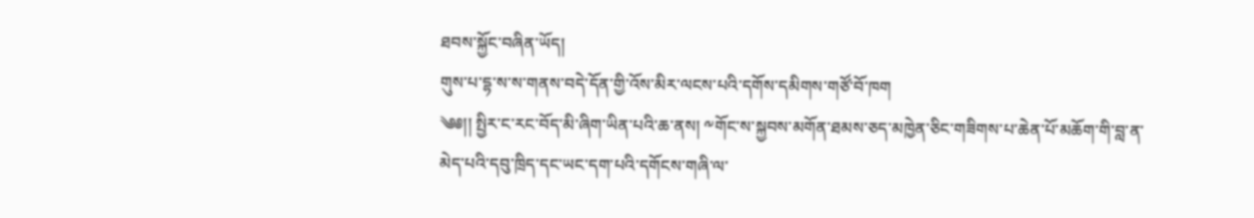ཐབས་སྐྱོང་བཞིན་ཡོད།
གུས་པ་དྷ་ས་ས་གནས་བདེ་དོན་གྱི་འོས་མིར་ལངས་པའི་དགོས་དམིགས་གཙོ་བོ་ཁག
༄༅།། སྤྱིར་ང་རང་བོད་མི་ཞིག་ཡིན་པའི་ཆ་ནས། ༸གོང་ས་སྐྱབས་མགོན་ཐམས་ཅད་མཁྱེན་ཅིང་གཟིགས་པ་ཆེན་པོ་མཆོག་གི་བླ་ན་མེད་པའི་དབུ་ཁྲིད་དང་ཡང་དག་པའི་དགོངས་གཞི་ལ་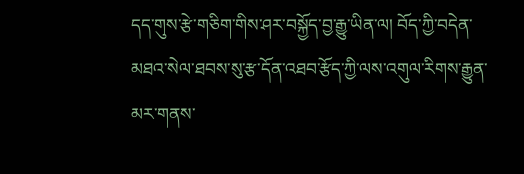དད་གུས་རྩེ་གཅིག་གིས་ཤར་བསྐྱོད་བྱ་རྒྱུ་ཡིན་ལ། བོད་ཀྱི་བདེན་མཐའ་སེལ་ཐབས་སུ་རྩ་དོན་འཐབ་རྩོད་ཀྱི་ལས་འགུལ་རིགས་རྒྱུན་མར་གནས་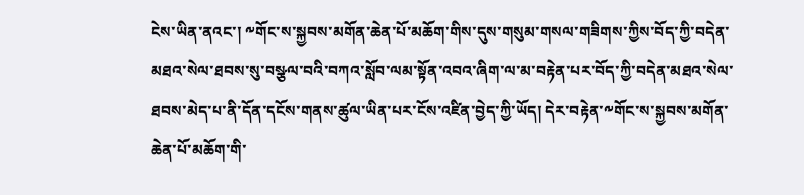ངེས་ཡིན་ནའང་། ༸གོང་ས་སྐྱབས་མགོན་ཆེན་པོ་མཆོག་གིས་དུས་གསུམ་གསལ་གཟིགས་ཀྱིས་བོད་ཀྱི་བདེན་མཐའ་སེལ་ཐབས་སུ་བསྩལ་བའི་བཀའ་སློབ་ལམ་སྟོན་འབའ་ཞིག་ལ་མ་བརྟེན་པར་བོད་ཀྱི་བདེན་མཐའ་སེལ་ཐབས་མེད་པ་ནི་དོན་དངོས་གནས་ཚུལ་ཡིན་པར་ངོས་འཛིན་བྱེད་ཀྱི་ཡོད། དེར་བརྟེན་༸གོང་ས་སྐྱབས་མགོན་ཆེན་པོ་མཆོག་གི་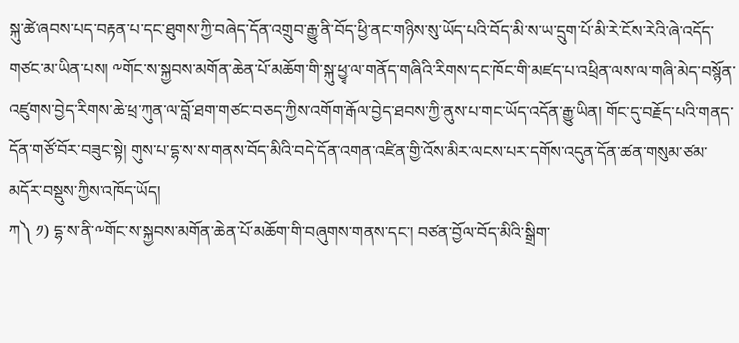སྐུ་ཚེ་ཞབས་པད་བརྟན་པ་དང་ཐུགས་ཀྱི་བཞེད་དོན་འགྲུབ་རྒྱུ་ནི་བོད་ཕྱི་ནང་གཉིས་སུ་ཡོད་པའི་བོད་མི་ས་ཡ་དྲུག་པོ་མི་རེ་ངོས་རེའི་ཞེ་འདོད་གཙང་མ་ཡིན་པས། ༸གོང་ས་སྐྱབས་མགོན་ཆེན་པོ་མཆོག་གི་སྐུ་ཕྱྭ་ལ་གནོད་གཞིའི་རིགས་དང་ཁོང་གི་མཛད་པ་འཕྲིན་ལས་ལ་གཞི་མེད་བསྙོན་འཛུགས་བྱེད་རིགས་ཆེ་ཕྲ་ཀུན་ལ་བློ་ཐག་གཙང་བཅད་ཀྱིས་འགོག་རྒོལ་བྱེད་ཐབས་ཀྱི་ནུས་པ་གང་ཡོད་འདོན་རྒྱུ་ཡིན། གོང་དུ་བརྗོད་པའི་གནད་དོན་གཙོ་བོར་བཟུང་སྟེ། གུས་པ་དྷ་ས་ས་གནས་བོད་མིའི་བདེ་དོན་འགན་འཛིན་གྱི་འོས་མིར་ལངས་པར་དགོས་འདུན་དོན་ཚན་གསུམ་ཙམ་མདོར་བསྡུས་ཀྱིས་འཁོད་ཡོད།
ཀ༽ ༡) དྷ་ས་ནི་༸གོང་ས་སྐྱབས་མགོན་ཆེན་པོ་མཆོག་གི་བཞུགས་གནས་དང་། བཙན་བྱོལ་བོད་མིའི་སྒྲིག་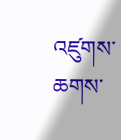འཛུགས་ཆགས་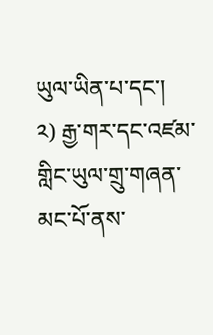ཡུལ་ཡིན་པ་དང་།
༢) རྒྱ་གར་དང་འཛམ་གླིང་ཡུལ་གྲུ་གཞན་མང་པོ་ནས་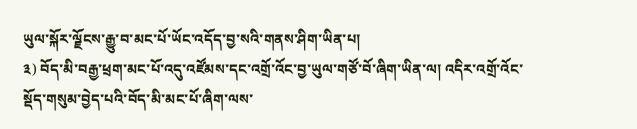ཡུལ་སྐོར་ལྗོངས་རྒྱུ་བ་མང་པོ་ཡོང་འདོད་བྱ་སའི་གནས་ཤིག་ཡིན་པ།
༣) བོད་མི་བརྒྱ་ཕྲག་མང་པོ་འདུ་འཛོམས་དང་འགྲོ་འོང་བྱ་ཡུལ་གཙོ་བོ་ཞིག་ཡིན་ལ། འདིར་འགྲོ་འོང་སྡོད་གསུམ་བྱེད་པའི་བོད་མི་མང་པོ་ཞིག་ལས་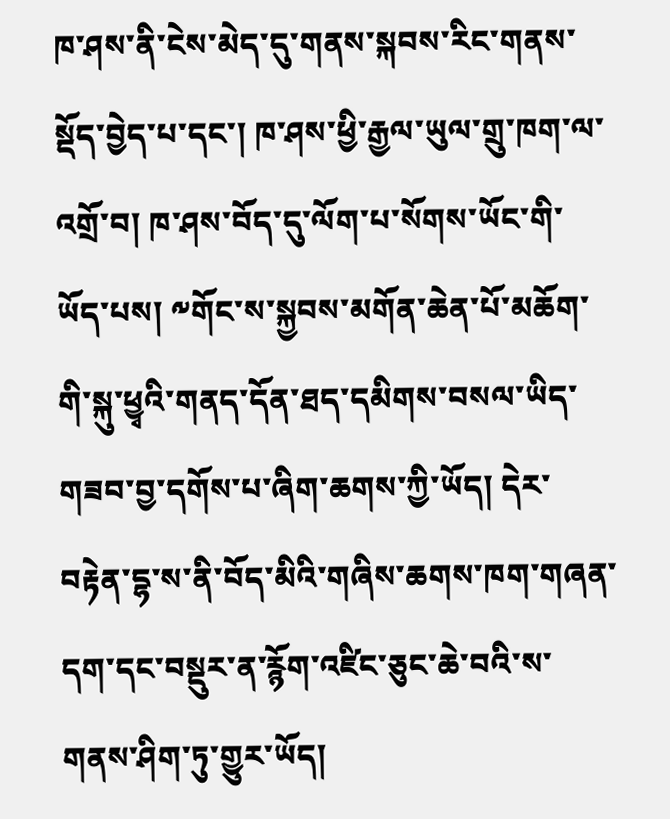ཁ་ཤས་ནི་ངེས་མེད་དུ་གནས་སྐབས་རིང་གནས་སྡོད་བྱེད་པ་དང་། ཁ་ཤས་ཕྱི་རྒྱལ་ཡུལ་གྲུ་ཁག་ལ་འགྲོ་བ། ཁ་ཤས་བོད་དུ་ལོག་པ་སོགས་ཡོང་གི་ཡོད་པས། ༸གོང་ས་སྐྱབས་མགོན་ཆེན་པོ་མཆོག་གི་སྐུ་ཕྱྭའི་གནད་དོན་ཐད་དམིགས་བསལ་ཡིད་གཟབ་བྱ་དགོས་པ་ཞིག་ཆགས་ཀྱི་ཡོད། དེར་བརྟེན་དྷ་ས་ནི་བོད་མིའི་གཞིས་ཆགས་ཁག་གཞན་དག་དང་བསྡུར་ན་རྙོག་འཛིང་ཅུང་ཆེ་བའི་ས་གནས་ཤིག་ཏུ་གྱུར་ཡོད།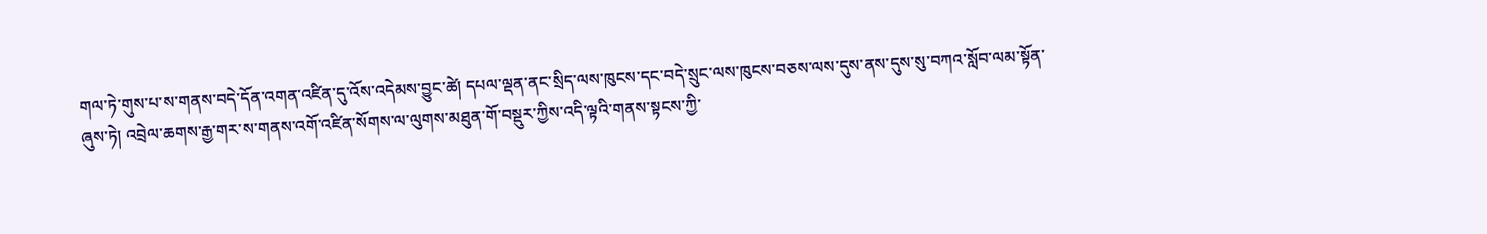གལ་ཏེ་གུས་པ་ས་གནས་བདེ་དོན་འགན་འཛིན་དུ་འོས་འདེམས་བྱུང་ཚེ། དཔལ་ལྡན་ནང་སྲིད་ལས་ཁུངས་དང་བདེ་སྲུང་ལས་ཁུངས་བཅས་ལས་དུས་ནས་དུས་སུ་བཀའ་སློབ་ལམ་སྟོན་ཞུས་ཏེ། འབྲེལ་ཆགས་རྒྱ་གར་ས་གནས་འགོ་འཛིན་སོགས་ལ་ལུགས་མཐུན་གོ་བསྡུར་ཀྱིས་འདི་ལྟའི་གནས་སྟངས་ཀྱི་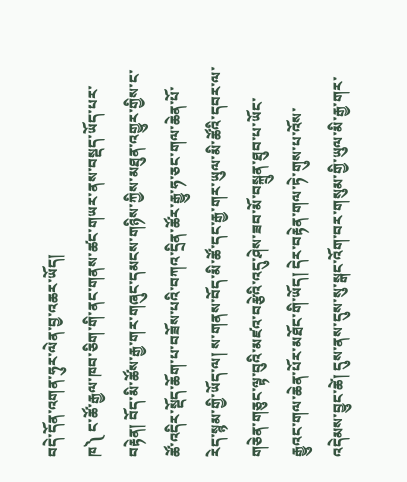བདེ་དོན་འགན་ཧུར་ལེན་བྱ་འཆར་ཡོད།
ཁ༽ ང་ཚོ་རྒྱལ་ཁབ་ཅིག་གི་ནང་གནས་ཚང་གཡར་ནས་བསྡད་ཡོད་པར་བརྟེན། བོད་མི་ཚོས་རྒྱ་གར་གཞུང་དམངས་གཉིས་ཀྱིས་མཐུན་འགྱུར་གྱིས་ང་ཚོ་འདིར་སྡོད་ཆོག་པ་བཟོས་པའི་བཀའ་དྲིན་ཚོར་རྒྱུ་ཧ་ཅང་གལ་ཆེན་པོ་རེད་སྙམ་གྱི་ཡོད་ལ། ས་གནས་བོད་མི་ཚོ་དང་རྒྱ་གར་ཡུལ་མི་ཚོའི་དབར་ལ་གཅེན་གཅུང་ལྟ་བུའི་མཛའ་བརྩེའི་འདུ་ཤེས་ཟབ་མོ་བསྐྲུན་ཐུབ་པ་ཡོང་རྒྱུའང་གལ་ཆེན་པོར་མཐོང་གི་ཡོད། དེར་བརྟེན་གལ་ཏེ་གུས་པ་འོས་འདེམས་བྱུང་ཚེ། དུས་ནས་དུས་སུ་སྒང་འོག་བར་གསུམ་གྱི་ཡུལ་མི་རྒྱ་གར་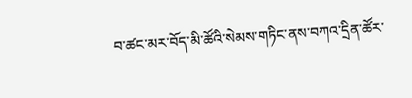བ་ཚང་མར་བོད་མི་ཚོའི་སེམས་གཏིང་ནས་བཀའ་དྲིན་ཚོར་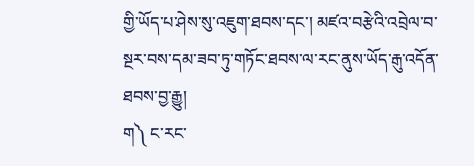གྱི་ཡོད་པ་ཤེས་སུ་འཇུག་ཐབས་དང་། མཛའ་བརྩེའི་འབྲེལ་བ་སྔར་བས་དམ་ཟབ་ཏུ་གཏོང་ཐབས་ལ་རང་ནུས་ཡོད་རྒུ་འདོན་ཐབས་བྱ་རྒྱུ།
ག༽ ང་རང་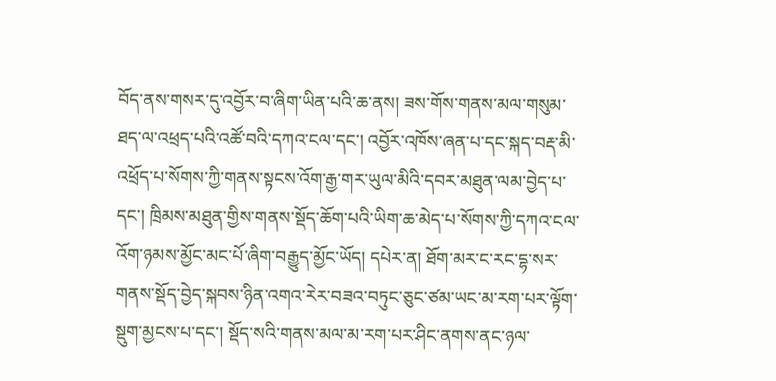བོད་ནས་གསར་དུ་འབྱོར་བ་ཞིག་ཡིན་པའི་ཆ་ནས། ཟས་གོས་གནས་མལ་གསུམ་ཐད་ལ་འཕྲད་པའི་འཚོ་བའི་དཀའ་ངལ་དང་། འབྱོར་འཁོས་ཞན་པ་དང་སྐད་བརྡ་མི་འཕྲོད་པ་སོགས་ཀྱི་གནས་སྟངས་འོག་རྒྱ་གར་ཡུལ་མིའི་དབར་མཐུན་ལམ་བྱེད་པ་དང་། ཁྲིམས་མཐུན་གྱིས་གནས་སྡོད་ཆོག་པའི་ཡིག་ཆ་མེད་པ་སོགས་ཀྱི་དཀའ་ངལ་འོག་ཉམས་མྱོང་མང་པོ་ཞིག་བརྒྱུད་མྱོང་ཡོད། དཔེར་ན། ཐོག་མར་ང་རང་དྷ་སར་གནས་སྡོད་བྱེད་སྐབས་ཉིན་འགའ་རེར་བཟའ་བཏུང་ཅུང་ཙམ་ཡང་མ་རག་པར་ལྟོག་སྡུག་མྱངས་པ་དང་། སྡོད་སའི་གནས་མལ་མ་རག་པར་ཤིང་ནགས་ནང་ཉལ་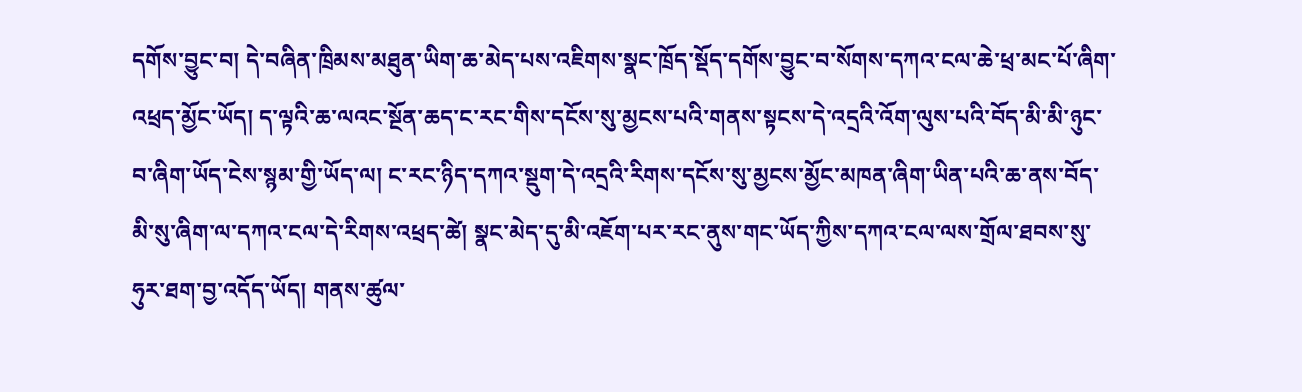དགོས་བྱུང་བ། དེ་བཞིན་ཁྲིམས་མཐུན་ཡིག་ཆ་མེད་པས་འཇིགས་སྣང་ཁྲོད་སྡོད་དགོས་བྱུང་བ་སོགས་དཀའ་ངལ་ཆེ་ཕྲ་མང་པོ་ཞིག་འཕྲད་མྱོང་ཡོད། ད་ལྟའི་ཆ་ལའང་སྔོན་ཆད་ང་རང་གིས་དངོས་སུ་མྱངས་པའི་གནས་སྟངས་དེ་འདྲའི་འོག་ལུས་པའི་བོད་མི་མི་ཉུང་བ་ཞིག་ཡོད་ངེས་སྙམ་གྱི་ཡོད་ལ། ང་རང་ཉིད་དཀའ་སྡུག་དེ་འདྲའི་རིགས་དངོས་སུ་མྱངས་མྱོང་མཁན་ཞིག་ཡིན་པའི་ཆ་ནས་བོད་མི་སུ་ཞིག་ལ་དཀའ་ངལ་དེ་རིགས་འཕྲད་ཚེ། སྣང་མེད་དུ་མི་འཇོག་པར་རང་ནུས་གང་ཡོད་ཀྱིས་དཀའ་ངལ་ལས་གྲོལ་ཐབས་སུ་ཧུར་ཐག་བྱ་འདོད་ཡོད། གནས་ཚུལ་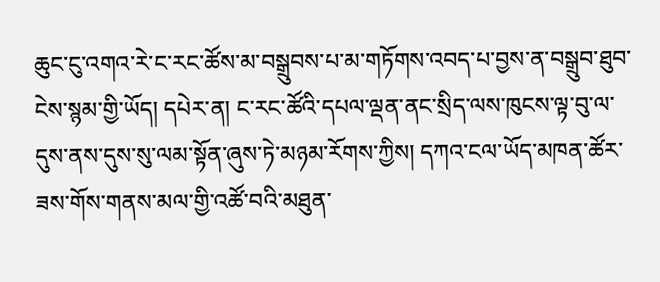ཆུང་ངུ་འགའ་རེ་ང་རང་ཚོས་མ་བསྒྲུབས་པ་མ་གཏོགས་འབད་པ་བྱས་ན་བསྒྲུབ་ཐུབ་ངེས་སྙམ་གྱི་ཡོད། དཔེར་ན། ང་རང་ཚོའི་དཔལ་ལྡན་ནང་སྲིད་ལས་ཁུངས་ལྟ་བུ་ལ་དུས་ནས་དུས་སུ་ལམ་སྟོན་ཞུས་ཏེ་མཉམ་རོགས་ཀྱིས། དཀའ་ངལ་ཡོད་མཁན་ཚོར་ཟས་གོས་གནས་མལ་གྱི་འཚོ་བའི་མཐུན་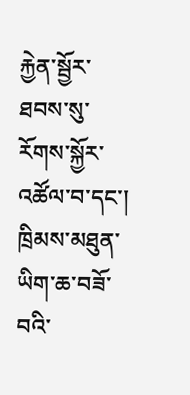རྐྱེན་སྦྱོར་ཐབས་སུ་རོགས་སྐྱོར་འཚོལ་བ་དང་། ཁྲིམས་མཐུན་ཡིག་ཆ་བཟོ་བའི་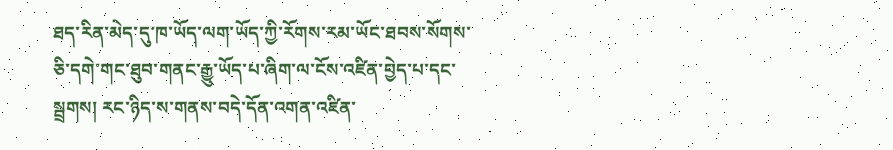ཐད་རིན་མེད་དུ་ཁ་ཡོད་ལག་ཡོད་ཀྱི་རོགས་རམ་ཡོང་ཐབས་སོགས་ཅི་དགེ་གང་ཐུབ་གནང་རྒྱུ་ཡོད་པ་ཞིག་ལ་ངོས་འཛིན་བྱེད་པ་དང་སྦྲགས། རང་ཉིད་ས་གནས་བདེ་དོན་འགན་འཛིན་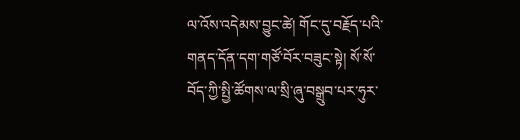ལ་འོས་འདེམས་བྱུང་ཚེ། གོང་དུ་བརྗོད་པའི་གནད་དོན་དག་གཙོ་བོར་བཟུང་སྟེ། སོ་སོ་བོད་ཀྱི་སྤྱི་ཚོགས་ལ་སྲི་ཞུ་བསྒྲུབ་པར་ཧུར་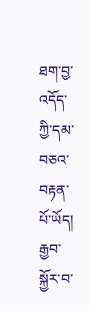ཐག་བྱ་འདོད་ཀྱི་དམ་བཅའ་བརྟན་པོ་ཡོད།
རྒྱབ་སྐྱོར་བ་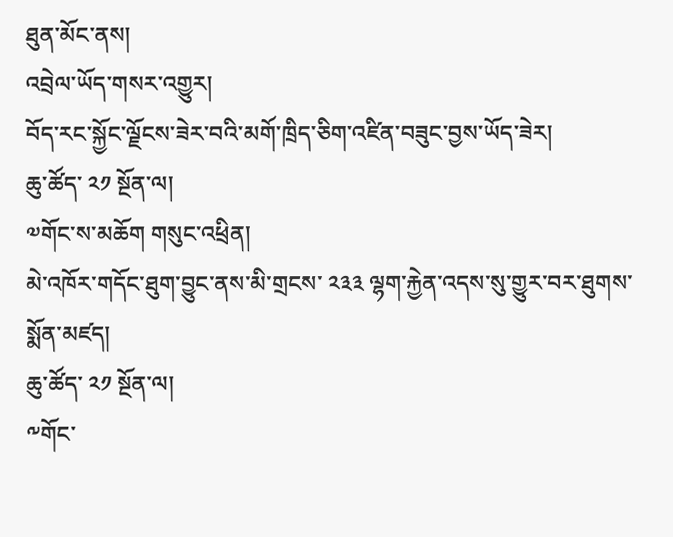ཐུན་མོང་ནས།
འབྲེལ་ཡོད་གསར་འགྱུར།
བོད་རང་སྐྱོང་ལྗོངས་ཟེར་བའི་མགོ་ཁྲིད་ཅིག་འཛིན་བཟུང་བྱས་ཡོད་ཟེར།
ཆུ་ཚོད་ ༢༡ སྔོན་ལ།
༧གོང་ས་མཆོག གསུང་འཕྲིན།
མེ་འཁོར་གདོང་ཐུག་བྱུང་ནས་མི་གྲངས་ ༢༣༣ ལྷག་རྐྱེན་འདས་སུ་གྱུར་བར་ཐུགས་སྨོན་མཛད།
ཆུ་ཚོད་ ༢༡ སྔོན་ལ།
༸གོང་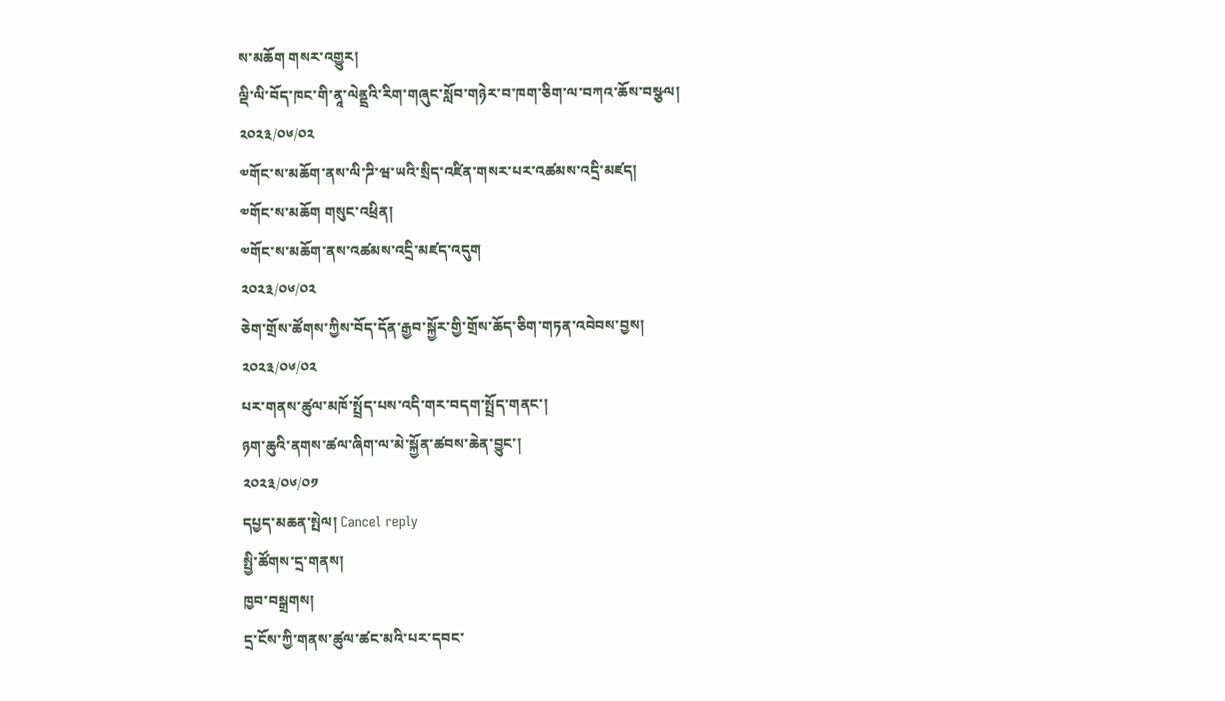ས་མཆོག གསར་འགྱུར།
ལྡི་ལི་བོད་ཁང་གི་ནཱ་ལེནྡྲའི་རིག་གཞུང་སློབ་གཉེར་བ་ཁག་ཅིག་ལ་བཀའ་ཆོས་བསྩལ།
༢༠༢༣/༠༦/༠༢
༧གོང་ས་མཆོག་ནས་ལི་ཌི་ཝ་ཡའི་སྲིད་འཛིན་གསར་པར་འཚམས་འདྲི་མཛད།
༧གོང་ས་མཆོག གསུང་འཕྲིན།
༧གོང་ས་མཆོག་ནས་འཚམས་འདྲི་མཛད་འདུག
༢༠༢༣/༠༦/༠༢
ཅེག་གྲོས་ཚོགས་ཀྱིས་བོད་དོན་རྒྱབ་སྐྱོར་གྱི་གྲོས་ཆོད་ཅིག་གཏན་འབེབས་བྱས།
༢༠༢༣/༠༦/༠༢
པར་གནས་ཚུལ་མཁོ་སྤྲོད་པས་འདི་གར་བདག་སྤྲོད་གནང་།
ཉག་ཆུའི་ནགས་ཚལ་ཞིག་ལ་མེ་སྐྱོན་ཚབས་ཆེན་བྱུང་།
༢༠༢༣/༠༦/༠༡
དཔྱད་མཆན་སྤེལ། Cancel reply
སྤྱི་ཚོགས་དྲ་གནས།
ཁྱབ་བསྒྲགས།
དྲ་ངོས་ཀྱི་གནས་ཚུལ་ཚང་མའི་པར་དབང་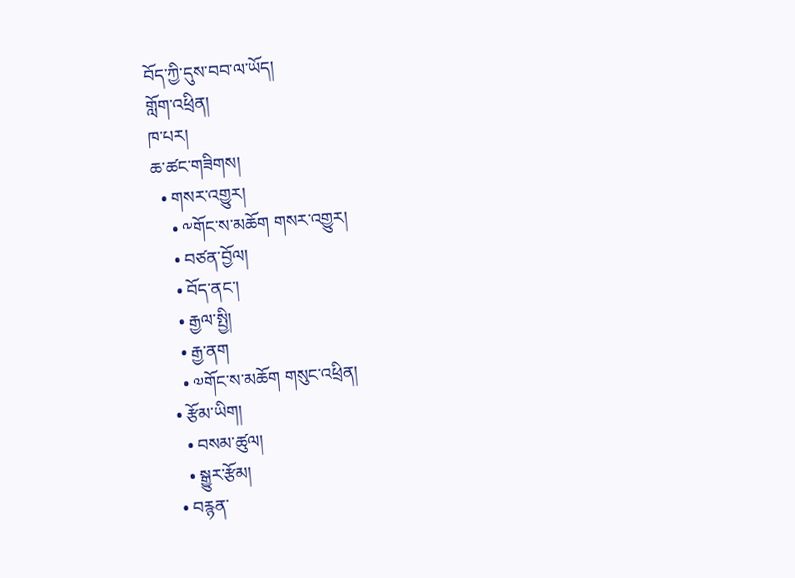བོད་ཀྱི་དུས་བབ་ལ་ཡོད།
གློག་འཕྲིན།
ཁ་པར།
ཆ་ཚང་གཟིགས།
  • གསར་འགྱུར།
    • ༸གོང་ས་མཆོག གསར་འགྱུར།
    • བཙན་བྱོལ།
    • བོད་ནང་།
    • རྒྱལ་སྤྱི།
    • རྒྱ་ནག
    • ༧གོང་ས་མཆོག གསུང་འཕྲིན།
  • རྩོམ་ཡིག།
    • བསམ་ཚུལ།
    • སྒྱུར་རྩོམ།
  • བརྙན་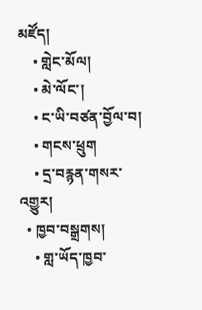མཛོད།
    • གླེང་མོལ།
    • མེ་ལོང་།
    • ང་ཡི་བཙན་བྱོལ་བ།
    • གངས་ཕྲུག
    • དྲ་བརྙན་གསར་འགྱུར།
  • ཁྱབ་བསྒྲགས།
    • གླ་ཡོད་ཁྱབ་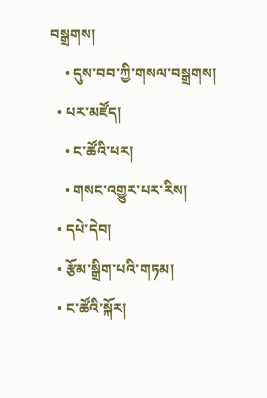བསྒྲགས།
    • དུས་བབ་ཀྱི་གསལ་བསྒྲགས།
  • པར་མཛོད།
    • ང་ཚོའི་པར།
    • གསང་འགྱུར་པར་རིས།
  • དཔེ་དེབ།
  • རྩོམ་སྒྲིག་པའི་གཏམ།
  • ང་ཚོའི་སྐོར།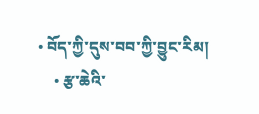• བོད་ཀྱི་དུས་བབ་ཀྱི་བྱུང་རིམ།
    • རྩ་ཆེའི་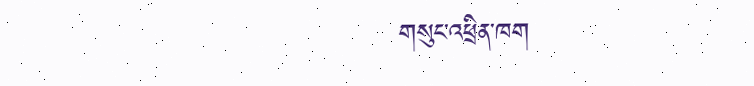གསུང་འཕྲིན་ཁག